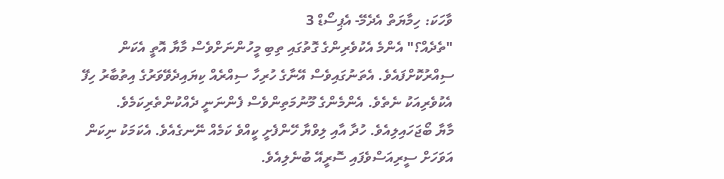ވާހަކަ: ހިމާޔަތް އެދެމޭ- އެޕިސޯޑް 3
"ތެދެއް؟" އެންމެ އެކުވެރިންގެ ގޮތުގައި ތިބި މީހުންނަށްވެސް މާޔާ އޮތީ އެކަން ސިއްރުކޮށްފައެވެ. އެތަނުގައިވެސް އޭނާގެ ހުރިހާ ސިއްރެއް ކިޔައިދެވޭވަރުގެ އިތުބާރު ހިފޭ އެކުވެރިއަކު ނެތެވެ. އެންމެންގެ މޫނުމަތިންވެސް ފެންނަނީ ދެއްކުންތެރިކަމެވެ.
މާޔާ ބޯޖަހައިލިއެވެ. ހުދާ އާއި ލިވްޔާ ހޭންފެށީ ކީއްވެ ކަމެއް ނޭނގެއެވެ. އެކަމަކު ނިކަން އަވަހަށް ސީރިއަސްވެފައި ސޮރީއޭ ބުނެލިއެވެ.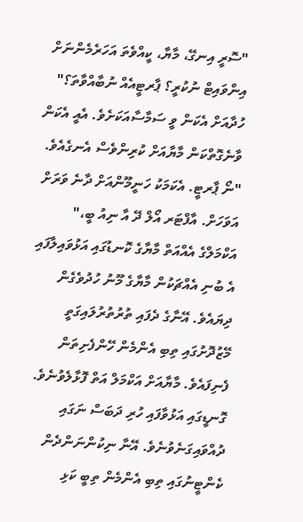"ސޮރީ އިނގޭ، މާޔާ، ކީއްވެތަ އަހަރެމެންނަށް އިންވައިޓް ނުކުރީ؟ ޕާރޓީއެއް ނުބާއްވާތަ؟" ހުދާއަށް އެކަން ވީ ސަމާސާއަކަށެވެ. އެއީ އެކަން ވާނެގޮތްކަން މާޔާއަށް ކުރިންވެސް އެނގެއެވެ.
"ނޯ ޕާރޓީ. އެކަމަކު ހަނީމޫންއަށް ދާނެ ވަރަށް އަވަހަށް. އާފްޓަރ އޯލް ދޭ އާ ނިއު ބީ،" އަކްމަލްގެ އެއްއަތް މާޔާގެ ކޮނޑުގައި އަޅުވައިލާފައި އެ ބުނި އެއްޗަކުން މާޔާގެ މޫނު ހުދުވެގެން ދިޔައެވެ. އޭނާގެ ދެފައި ތުރުތުރުލައިގަތީ މޭޒުދޮށުގައި ތިބި އެންމެން ހޭންފެށިތަން ފެނިފައެވެ. މާޔާއަށް އަކްމަލް އަތް ފޮޅާލެވުނެވެ. ގޮނޑީގައި އަޅުވާފައި ހުރި ދަބަސް ނަގައި ދުއްވައިގަނެވުނެވެ. އޭނާ ނިކުންނަންދެން ކެންޓީނުގައި ތިބި އެންމެން ތިބީ ކަޅި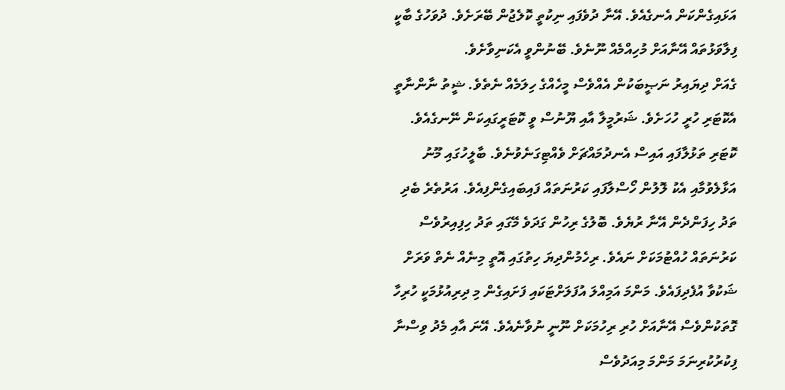އަޅައިގެންކަން އެނގެއެވެ. އޭނާ ދުވެފައި ނިކުތީ ކޮލެޖުން ބޭރަށެވެ. ދުވަހުގެ ބާކީ ފިލާވަޅުތައް އޭނާއަށް މުހިއްމެއް ނޫނެވެ. ބޭނުންވީ އެކަނިވާށެވެ.
ގެއަށް ދިޔައިރު ނަޞީބަކުން އެއްވެސް މީހެއްގެ ހިލަމެއް ނެތެވެ. ޝީތު ނާންނާތީ އެކޮޓަރި ހުރީ ހުހަށެވެ. ޝަރުމީލާ އާއި ޔޫނުސް ވީ ކޮޓަރީގައިކަން ނޭނގެއެވެ. ކޮޓަރި ތަޅުލާފައި އައިސް އެނދުމައްޗަށް ވެއްޓިގަނެވުނެވެ. ބާލީހުގައި މޫނު އަޅާލެވުމާއި އެކު ލޮލުން ހޯސްލާފައި ކަރުނަތައް ފައިބައިގެންފިއެވެ. އަރުތެރެ ބެދި ތަދު ހިފަންދެން އޭނާ ރުޔެވެ. ބޮލުގެ ރިހުން ގަދަވެ މޭގައި ތަދު ހިފިއިރުވެސް ކަރުނަތައް ހުއްޓުމަކަށް ނައެވެ. ރިހެމުންދިޔަ ހިތުގައި އޮތީ މިނެއް ނެތް ވަރަށް ޝަކުވާ އުފެދިފައެވެ. މަންމަ އަމިއްލަ އުފަލަށްޓަކައި ފަށައިގެން މި ދިރިއުޅުމަކީ ހުރިހާ ގޮތަކުންވެސް އޭނާއަށް ހުރި ރިހުމަކަށް ނޫނީ ނުވާނެއެވެ. އޭނަ އާއި މެދު ވިސްނާ ފިކުރުކުރިނަމަ މަންމަ މިއަދުވެސް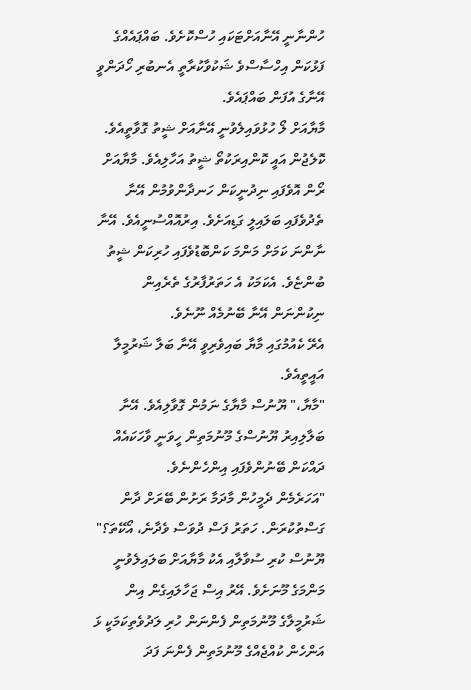ހުންނާނީ އޭނާއަށްޓަކައި ހުސްކޮށެވެ. ބައްޕައެއްގެ ފަޅުކަން އިހްސާސްވެ ޝަކުވާކުރާތީ އެނބުރި ހޯދަންވީ އޭނާގެ އުފަން ބައްޕައެވެ.
މާޔާއަށް ލޯ ހުޅުވައިލެވުނީ އޭނާއަށް ޝީތު ގޮވާތީއެވެ. ކޮލެޖުން އައީ ކޮންއިރަކުތޯ ޝީތު އަހާލިއެވެ. މާޔާއަށް ރޯން އޮވެފައި ނިދުނީކަން ހަނދާންވުމުން އޭނާ ތެދުވެފައި ބަލައިލީ ގަޑިއަށެވެ. އިރުއޮއްސުނީއެވެ. އޭނާ ނާންނަ ކަމަށް މަންމަ ކަންބޮޑުވެފައި ހުރިކަން ޝީތު ބުންޏެވެ. އެކަމަކު އެ ހަތަރުފާރުގެ ތެރެއިން ނިކުންނަން އޭނާ ބޭނުމެއް ނޫނެވެ.
އެރޭ ކެއުމުގައި މާޔާ ބައިވެރިވީ އޭނާ ބަލާ ޝަރުމީލާ އައީތީއެވެ.
"މާޔާ،" ޔޫނުސް މާޔާގެ ނަމުން ގޮވާލިއެވެ. އޭނާ ބަލާލިއިރު ޔޫނުސްގެ މޫނުމަތިން ހީވަނީ ވާހަކައެއް ދައްކަން ބޭނުންވެފައި އިންހެންނެވެ.
"އަހަރެމެން ދެމީހުން މާދަމާ ރަށުން ބޭރަށް ދާން ގަސްތުކުރަން. ހަތަރު ފަސް ދުވަސް ވެދާނެ، އޯކޭތަ؟" ޔޫނުސް ކުރި ސުވާލާއި އެކު މާޔާއަށް ބަލައިލެވުނީ މަންމަގެ މޫނަށެވެ. އޭރު އިސް ޖަހާލައިގެން އިން ޝަރުމީލާގެ މޫނުމަތިން ފެންނަން ހުރި ލަދުވެތިކަމަކީ ޅަ އަންހެން ކުއްޖެއްގެ މޫނުމަތިން ފެންނަ ފަދަ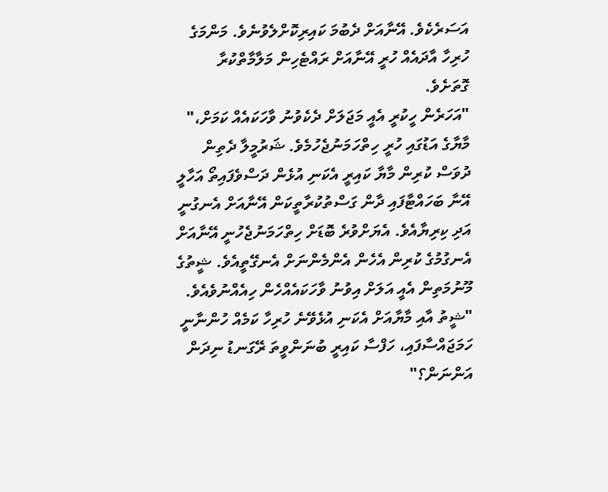އަސަރެކެވެ. އޭނާއަށް ދެބުމަ ކައިރިކޮށްލެވުނެވެ. މަންމަގެ ހުރިހާ އާދައެއް ހުރީ އޭނާއަށް ރައްޓެހިން މަލާމާތްކުރާ ގޮތަށެވެ.
"އަހަރެން ހީކުރީ އެއީ މަޖަލަށް ދެކެވުނު ވާހަކައެއް ކަމަށް،" މާޔާގެ އަޑުގައި ހުރީ ހިތްހަމަނުޖެހުމެވެ. ޝަރުމީލާ ދެތިން ދުވަސް ކުރިން މާޔާ ކައިރީ އެކަނި އުޅެން ދަސްވެފައިތޯ އަހާލީ އޭނާ ބަހައްޓާފައި ދާން ގަސްތުކުރާތީކަން އޭނާއަށް އެނގުނީ އަދި ކިރިޔާއެވެ. އެޔަށްވުރެ ބޮޑަށް ހިތްހަމަނުޖެހުނީ އޭނާއަށް އެނގުމުގެ ކުރިން އެހެން އެންމެންނަށް އެނގޭތީއެވެ. ޝީތުގެ މޫނުމަތިން އެއީ އަލަށް އިވުނު ވާހަކައެއްހެން ހިއެއްނުވެއެވެ.
"ޝީތު އާއި މާޔާއަށް އެކަނި އުޅެވޭނެ ހުރިހާ ކަމެއް ހުންނާނީ ހަމަޖައްސާފައި، ހަފްސާ ކައިރީ ބުނަންވީތަ ރޭގަނޑު ނިދަން އަންނަން؟"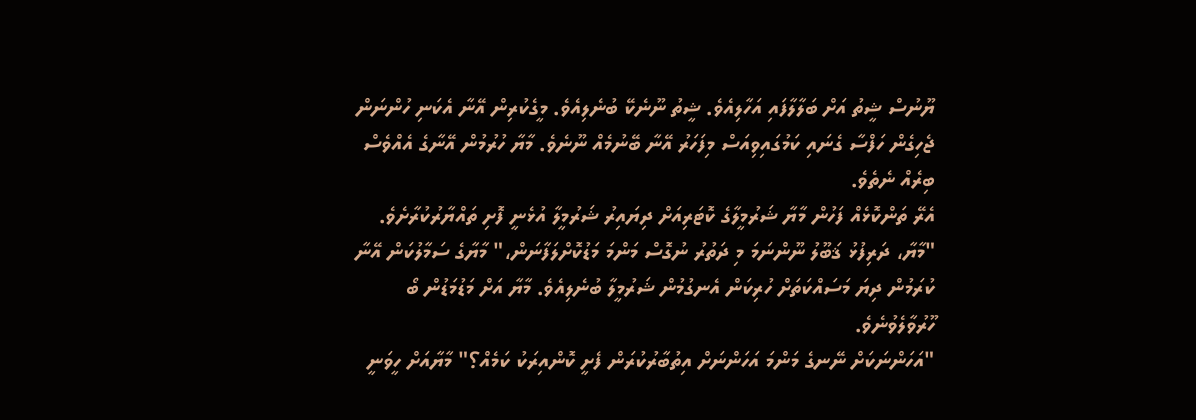ޔޫނުސް ޝީތު އަށް ބަލާލާފައި އަހާލިއެވެ. ޝީތު ނޫނެކޭ ބުނެލިއެވެ. މީގެކުރިން އޭނާ އެކަނި ހުންނަން ޖެހިގެން ހަފްސާ ގެނައި ކަމުގައިވިއަސް މިފަހަރު އޭނާ ބޭނުމެއް ނޫނެވެ. މާޔާ ހުރުމުން އޭނާގެ އެއްވެސް ބިރެއް ނެތެވެ.
އެރޭ ތަންކޮޅެއް ފަހުން މާޔާ ޝަރުމީލާގެ ކޮޓަރިއަށް ދިޔައިރު ޝަރުމީލާ އުޅެނީ ފޮށި ތައްޔާރުކުރާށެވެ.
"މާޔާ، ދަރިފުޅު ޤަބޫލު ނޫންނަމަ މި ދަތުރު ނުގޮސް މަންމަ މަޑުކޮށްލަފާނަން،" މާޔާގެ ސަމާލުކަން އޭނާ ކުރަމުން ދިޔަ މަސައްކަތަށް ހުރިކަން އެނގުމުން ޝަރުމީލާ ބުނެލިއެވެ. މާޔާ އަށް މަޑުމަޑުން ބޯ ހޫރުވާލެވުނެވެ.
"އަހަންނަކަށް ނޭނގެ މަންމަ އަހަންނަށް އިތުބާރުކުރަން ފެށީ ކޮންއިރަކު ކަމެއް؟" މާޔާއަށް ހީވަނީ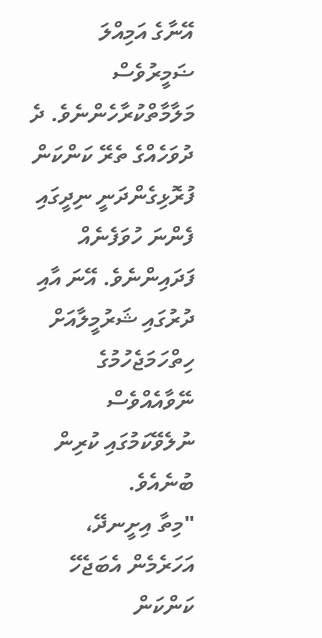އޭނާގެ އަމިއްލަ ޟަމީރުވެސް މަލާމާތްކުރާހެންނެވެ. ދެ ދުވަހެއްގެ ތެރޭ ކަންކަން ފުރޮޅިގެންދަނީ ނިދީގައި ފެންނަ ހުވަފެނެއް ފަދައިންނެވެ. އޭނަ އާއި ދުރުގައި ޝަރުމީލާއަށް ހިތްހަމަޖެހުމުގެ ނޭވާއެއްވެސް ނުލެވޭކަމުގައި ކުރިން ބުނެއެވެ.
"މިތާ އިށީނދޭ، އަހަރެމެން އެބަޖެހޭ ކަންކަން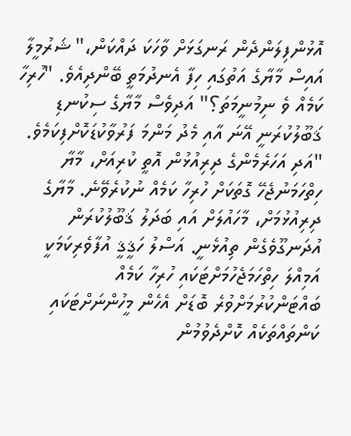އޮޅުންފިލަންދެން ރަނގަޅަށް ވާހަކަ ދައްކަން،" ޝަރުމީލާ އައިސް މާޔާގެ އަތުގައި ހިފާ އެނދުމަތީ ބޭންދިއެވެ. "ހުރިހާ ކަމެއް ވެ ނިމުނީމަތަ؟" އަދިވެސް މާޔާގެ ސިކުނޑި ޤަބޫލުކުރަނީ އޭނަ އާއި މެދު މަންމަ ފަރުވާކުޑަކޮށްފިކަމެވެ.
"އަދި އަހަރެމެންގެ ދިރިއުޅުން އޮތީ ކުރިއަށް، މާޔާ ހިތްހަމަނުޖެހޭ ގޮތަކަށް ހުރިހާ ކަމެއް ނުކުރެވޭނެ. މާޔާގެ ދިރިއުޅުމަށް، މާހައުލަށް އައި ބަދަލު ޤަބޫލުކުރަން އުދަނގޫވެގެން ތިއުޅެނީ. އަސްލު ހަޤީޤީ އުފާވެރިކަމަކީ އަމިއްލަ ހިތްހަމަޖެހުމަށްޓަކައި ހުރިހާ ކަމެއް ބައްޓަންކުރުމަށްވުރެ ބޮޑަށް އެހެން މީހުންނަށްޓަކައި ކަންތައްތަކެއް ކޮށްދެވުމުން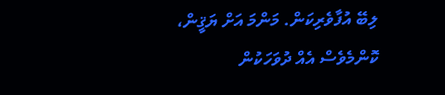ލިބޭ އުފާވެރިކަން. މަންމަ އަށް ޔަޤީން، ކޮންމެވެސް އެއް ދުވަހަކުން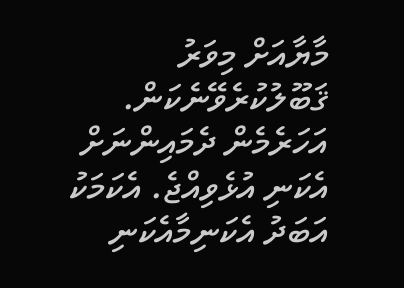މާޔާއަށް މިވަރު ޤަބޫލުކުރެވޭނެކަން. އަހަރެމެން ދެމައިންނަށް އެކަނި އުޅެވިއްޖެ. އެކަމަކު އަބަދު އެކަނިމާއެކަނި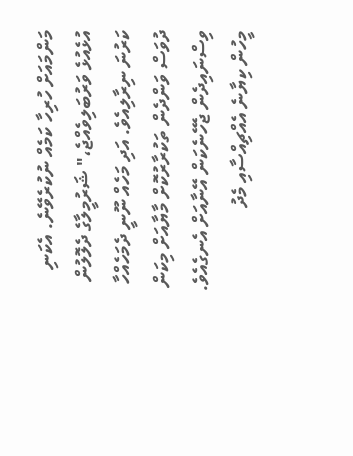މަންމައަށް ހުރިހާ ކަމެއް ނުކުރެވޭނެ. އެކަނި އުޅެއުޅެ ވަރުބަލިވެއްޖެ،" ޝަރުމީލާގެ ދެލޮލުން ކަރުނަ ނިރާލިއެވެ. އަދި މަހެއް ނޫނީ ދެމަހެއްހާ ދުވަސް ވަންދެން ތަކުރާރުކޮށް މާޔާއަށް މިކަން ވިސްނައިދެން ޖެހޭނެކަން އޭނާއަށް އެނގެއެވެ. މީހުން ކިޔާނެ އެއްޗިއްސާއި މެދު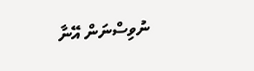ނުވިސްނަން އޭނާ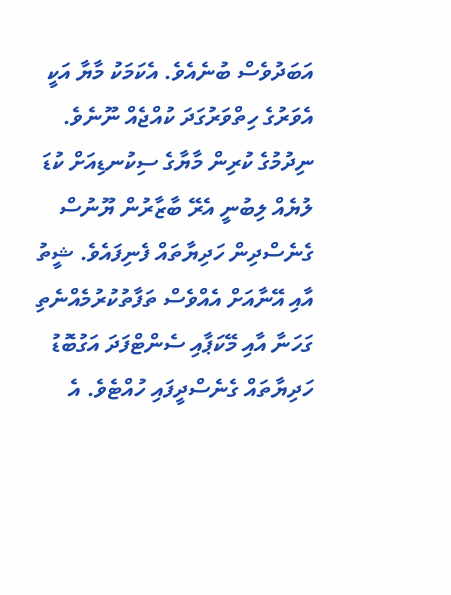އަބަދުވެސް ބުނެއެވެ. އެކަމަކު މާޔާ އަކީ އެވަރުގެ ހިތްވަރުގަދަ ކުއްޖެއް ނޫނެވެ.
ނިދުމުގެ ކުރިން މާޔާގެ ސިކުނޑިއަށް ކުޑަ ލުޔެއް ލިބުނީ އެރޭ ބާޒާރުން ޔޫނުސް ގެނެސްދިން ހަދިޔާތައް ފެނިފައެވެ. ޝީތު އާއި އޭނާއަށް އެއްވެސް ތަފާތުކުރުމެއްނެތި ގަހަނާ އާއި މޭކަޕާއި ސެންޓްފަދަ އަގުބޮޑު ހަދިޔާތައް ގެނެސްދީފައި ހުއްޓެވެ. އެ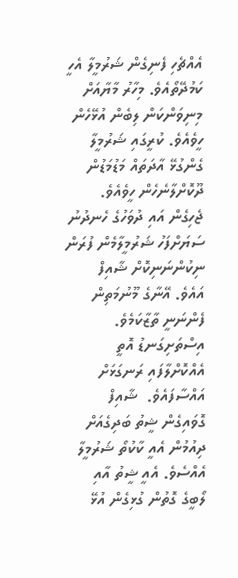އެއްޗެހި ފެނިގެން ޝަރުމީލާ އެހީ ކަމުދޭތޯއެވެ. މިހާރު މާޔާއަށް މިނިވަންކަން ލިބެން އުޅޭހެން ހީވެއެވެ. ކުރީގައި ޝަރުމީލާ ގެންގުޅޭ އާދަތައް މަޑުމަޑުން ދޫކޮށްލާނެހެން ހީވެއެވެ.
ޖެހިގެން އައި ދުވަހުގެ ހެނދުނު ސަޔަށްފަހު ޝަރުމީލާމެން ފުރަން ނިކުންނަނިކޮށް ޝާއިފް އައެވެ. އޭނާގެ މޫނުމަތިން ފެންނަނީ ތާޒާކަމެވެ. އިސްތަށިގަނޑު އޮތީ އެއްކޮށްލާފައި ރަނގަޅަށް އައްސާފައެވެ.  ޝާއިފް ގޮވައިގެން ޝީތު ބަދިގެއަށް ދިއުމުން އެއީ ކާކުތޯ ޝަރުމީލާ އެއްސެވެ. އެއީ ޝީތު އާއި ލޯބީގެ ގޮތުން ގުޅިގެން އުޅޭ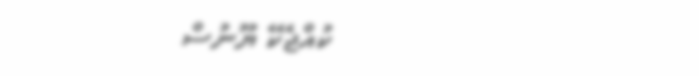ކުއްޖެކޭ ޔޫނުސް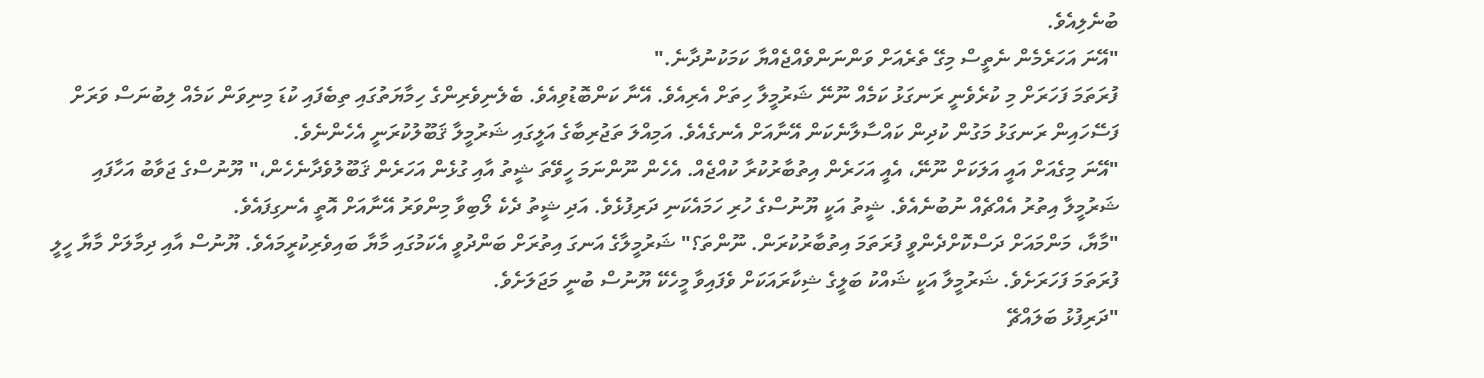ބުނެލިއެވެ.
"އޭނަ އަހަރެމެން ނެތީސް މިގޭ ތެރެއަށް ވަންނަންވެއްޖެއްޔާ ކަމަކުނުދާނެ."
ފުރަތަމަ ފަހަރަށް މި ކުރެވެނީ ރަނގަޅު ކަމެއް ނޫނޭ ޝަރުމީލާ ހިތަށް އެރިއެވެ. އޭނާ ކަންބޮޑުވިއެވެ. ބެލެނިވެރިންގެ ހިމާޔަތުގައި ތިބެފައި ކުޑަ މިނިވަން ކަމެއް ލިބުނަސް ވަރަށް ފަސޭހައިން ރަނގަޅު މަގުން ކުދިން ކައްސާލާނެކަން އޭނާއަށް އެނގެއެވެ. އަމިއްލަ ތަޖުރިބާގެ އަލީގައި ޝަރުމީލާ ޤަބޫލުކުރަނީ އެހެންނެވެ.
"އޭނަ މިގެއަށް އައީ އަލަކަށް ނޫނޭ، އެއީ އަހަރެން އިތުބާރުކުރާ ކުއްޖެއް. އެހެން ނޫންނަމަ ހީވޭތަ ޝީތު އާއި ގުޅެން އަހަރެން ޤަބޫލުވެދާނެހެން،" ޔޫނުސްގެ ޖަވާބު އަހާފައި ޝަރުމީލާ އިތުރު އެއްޗެއް ނުބުނެއެވެ. ޝީތު އަކީ ޔޫނުސްގެ ހުރި ހަމައެކަނި ދަރިފުޅެވެ. އަދި ޝީތު ދެކެ ލޯބިވާ މިންވަރު އޭނާއަށް އޮތީ އެނގިފައެވެ.
"މާޔާ، މަންމައަށް ދަސްކޮށްދެންވީ ފުރަތަމަ އިތުބާރުކުރަން. ނޫންތަ؟" ޝަރުމީލާގެ އަނގަ އިތުރަށް ބަންދުވީ އެކަމުގައި މާޔާ ބައިވެރިކުރީމައެވެ. ޔޫނުސް އާއި ދިމާލަށް މާޔާ ހީލީ ފުރަތަމަ ފަހަރަށެވެ. ޝަރުމީލާ އަކީ ޝައްކު ބަލީގެ ޝިކާރައަކަށް ވެފައިވާ މީހެކޭ ޔޫނުސް ބުނީ މަޖަލަށެވެ.
"ދަރިފުޅު ބަލައްޗޭ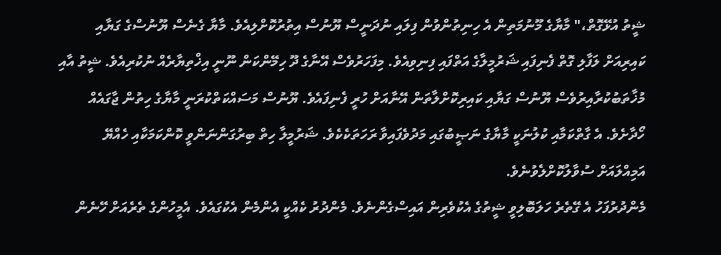ޝީތު އުޅޭގޮތް،" މާޔާގެ މޫނުމަތިން އެ ހިނިތުންވުން ފިލައި ނުދަނީސް ޔޫނުސް އިތުރުކޮށްލިއެވެ. މާޔާ ގެނެސް ޔޫނުސްގެ ގަޔާއި ކައިރިއަށް ލަފާލި ގޮތް ފެނިފައި ޝަރުމީލާގެ އަތްފައި ފިނިވިއެވެ. މިފަހަރުވެސް އޭނާގެ ދޫ ހިމޭންކަން ނޫނީ އިޚްތިޔާރެއް ނުކުރިއެވެ. ޝީތު އާއި މުޚާތަބުކުރާއިރުވެސް ޔޫނުސް ގަޔާއި ކައިރިކޮށްލާތަން އޭނާއަށް ހުރީ ފެނިފައެވެ. ޔޫނުސް މަސައްކަތްކުރަނީ މާޔާގެ ހިތުން ޖާގައެއް ހޯދާށެވެ. އެ ގާތްކަމާއި ކުލުނަކީ މާޔާގެ ނަޞީބުގައި މަދުވެފައިވާ ރަހަތަކެކެވެ. ޝަރުމީލާ ހިތް ބިރުގަންނަންވީ ކޮންކަމަކާއި ހެއްޔޭ އަމިއްލައަށް ސުވާލުކޮށްލެވުނެވެ.
މެންދުރުފަހު އެ ގޭތެރެ ހަލަބޮލިވީ ޝީތުގެ އެކުވެރިން އައިސްގެންނެވެ. މެންދުރު ކެއްކީ އެންމެން އެކުގައެވެ. އެމީހުންގެ ތެރެއަށް ހޭނެން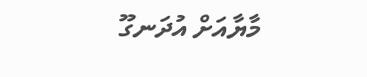މާޔާއަށް އުދަނގޫ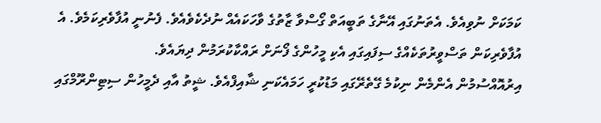ކަމަކަށް ނުވިއެވެ. އެތަނުގައި އޭނާގެ ތަބީއަތް ގޯސްވާ ޒާތުގެ ވާހަކައެއް ނުދެކެވެއެވެ. ފެނުނީ އުފާވެރިކަމެވެ. އެ އުފާވެރިކަން ތަސްވީރުތަކެއްގެ ސިފައިގައި އެކި މީހުންގެ ފޯނަށް ރައްކާކުރަމުން ދިޔައެވެ.
އިރުއޮއްސުމުން އެންމެން ނިކުމެ ގޭތެރޭގައި މަޑުކުރީ ހަމައެކަނި ޝާއިފްއެވެ. ޝީތު އާއި ދެމީހުން ސިޓިންރޫމްގައި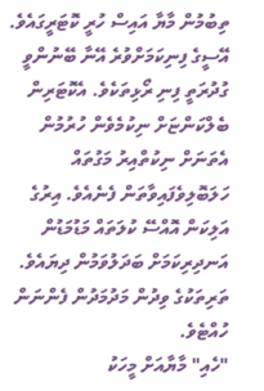ތިބުމުން މާޔާ އައިސް ހުރީ ކޮޓަރީގައެވެ. އޭސީގެ ފިނިކަމަށްވުރެ އޭނާ ބޭނުންވީ ގުދުރަތީ ފިނި ރޯޅިތަކެވެ. އެކޮޓަރިން ބެލްކަންޏަށް ނިކުމެވެން ހުރުމުން އެތަނަށް ނިކުތްއިރު މަގުތައް ހަލަބޮލިވެފައިވާތަން ފެނެއެވެ. އިރުގެ އަލިކަން އޮއްސޭ ކުލަތައް މަޑުމަޑުން އަނދިރިކަމަށް ބަދަލުވަމުން ދިޔައެވެ. ތަރިތަކުގެ ވިދުން މަދުމަދުން ފެންނަން ހުއްޓެވެ.
"ހެއި" މާޔާއަށް މީހަކު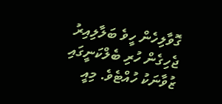ގޮވާލިހެން ހީވެ ބަލާލިއިރު ޖެހިގެން ހުރި ބެލްކަނީގައި ޒުވާނަކު ހުއްޓެވެ. މިއީ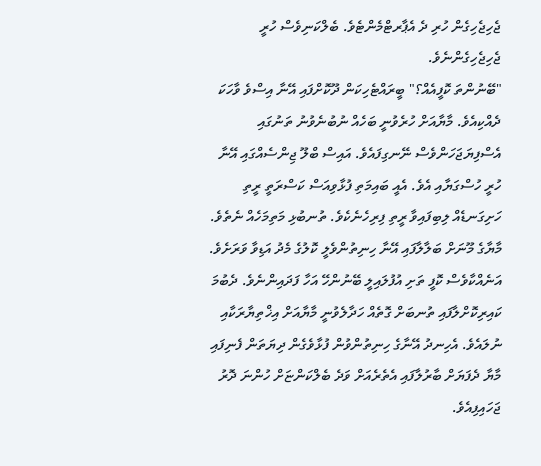ޖެހިޖެހިގެން ހުރި ދެ އެޕާރޓްމެންޓެވެ. ބެލްކަނިވެސް ހުރީ ޖެހިޖެހިގެންނެވެ.
"ބޭނުންތަ ކޮފީއެއް؟" ބީރައްޓެހިކަން ދޫކޮށްފައި އޭނާ އިސްވެ ވާހަކަ ދެއްކިއެވެ. މާޔާއަށް ހުރެވުނީ ބަހެއް ނުބުނެވުނު ތަނުގައި އެސްފިޔަޖަހަންވެސް ނޭނގިފައެވެ. އައިސް ބްލޫ ޖިންސެއްގައި އޭނާ ހުރީ ހުސްގަޔާއި އެވެ. އެއީ ބައިމަތި ފުޅާވިއަސް ކަސްރަތީ ރީތި ހަށިގަނޑެއް ލިބިފައިވާ ރީތި ފިރިހެނެކެވެ. ތުނބުޅި މަތިމަހެއް ނެތެވެ. މާޔާގެ މޫނަށް ބަލާލާފައި އޭނާ ހިނިތުންވެލީ ކޮލުގެ މެދު އަޑިވާ ވަރަށެވެ. އަނެއްކާވެސް ކޮފީ ތަށި އުފުލައިލީ ބޭނުންހޭ އަހާ ފަދައިންނެވެ. ދެބުމަ ކައިރިކޮށްލާފައި ތުނބަށް ގޮތެއް ހަދާލެވުނީ މާޔާއަށް އިޚްތިޔާރަކާއި ނުލައެވެ. އެހިނދު އޭނާގެ ހިނިތުންވުން ފުޅާވެގެން ދިޔަތަން ފެނިފައި މާޔާ ދެފަޔަށް ބާރުލާފައި އެތެރެއަށް ވަދެ ބެލްކަންޏަށް ހުންނަ ދޮރު ޖަހައިފިއެވެ.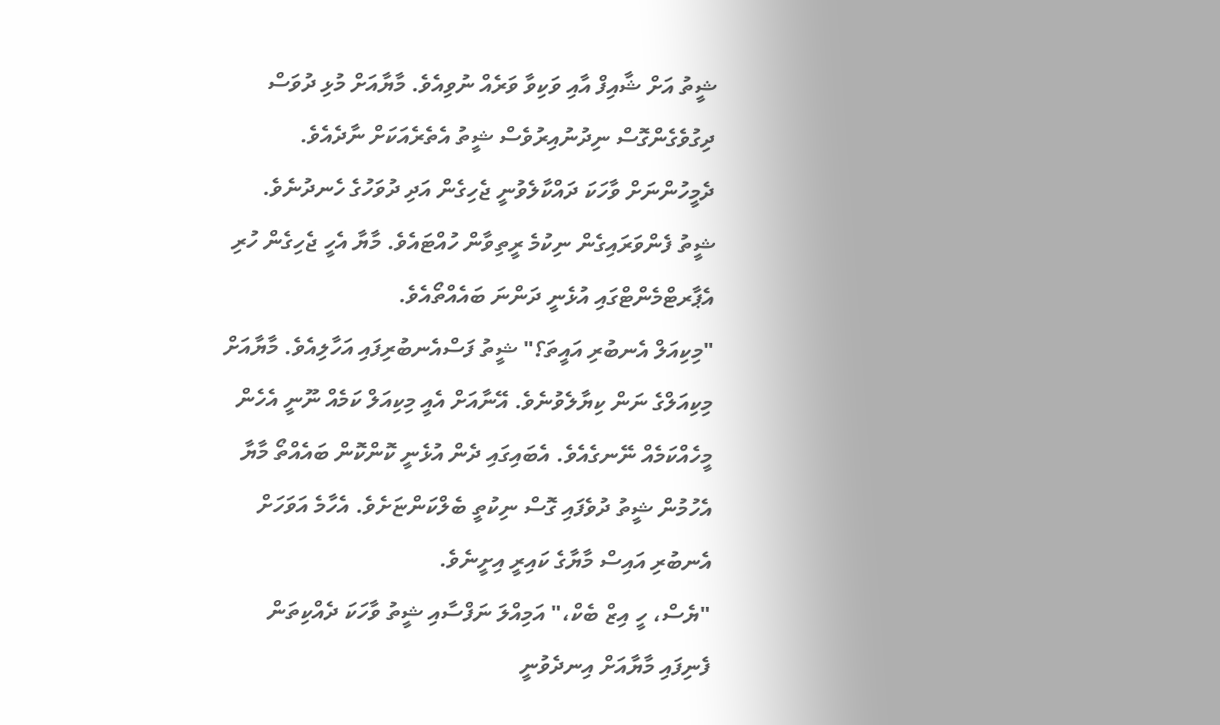ޝީތު އަށް ޝާއިފް އާއި ވަކިވާ ވަރެއް ނުވިއެވެ. މާޔާއަށް މުޅި ދުވަސް ދިގުވެގެންގޮސް ނިދުނުއިރުވެސް ޝީތު އެތެރެއަކަށް ނާދެއެވެ. ދެމީހުންނަށް ވާހަކަ ދައްކާލެވުނީ ޖެހިގެން އަދި ދުވަހުގެ ހެނދުނެވެ. ޝީތު ފެންވަރައިގެން ނިކުމެ ރީތިވާން ހުއްޓައެވެ. މާޔާ އެހީ ޖެހިގެން ހުރި އެޕާރޓްމެންޓްގައި އުޅެނީ ދަންނަ ބައެއްތޯއެވެ.
"މިކިއަލް އެނބުރި އައީތަ؟" ޝީތު ފަސްއެނބުރިފައި އަހާލިއެވެ. މާޔާއަށް މިކިއަލްގެ ނަން ކިޔާލެވުނެވެ. އޭނާއަށް އެއީ މިކިއަލް ކަމެއް ނޫނީ އެހެން މީހެއްކަމެއް ނޭނގެއެވެ. އެބައިގައި ދެން އުޅެނީ ކޮންކޮން ބައެއްތޯ މާޔާ އެހުމުން ޝީތު ދުވެފައި ގޮސް ނިކުތީ ބެލްކަންޏަށެވެ. އެހާމެ އަވަހަށް އެނބުރި އައިސް މާޔާގެ ކައިރީ އިށީނެވެ.
"ޔެސް، ހީ އިޒް ބެކް،" އަމިއްލަ ނަފްސާއި ޝީތު ވާހަކަ ދެއްކިތަން ފެނިފައި މާޔާއަށް އިނދެވުނީ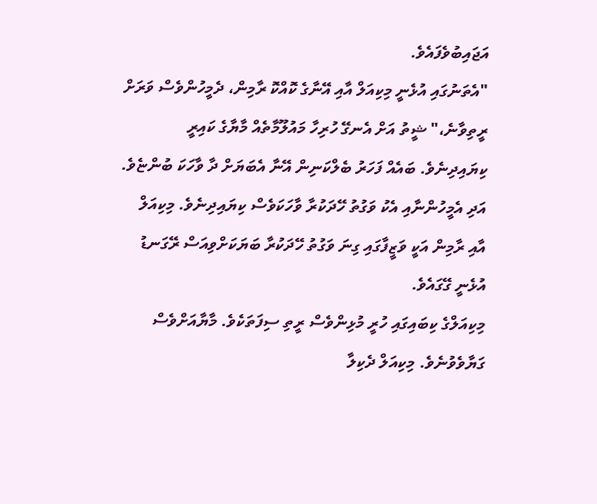އަޖައިބުވެފައެވެ.
"އެތަނުގައި އުޅެނީ މިކިއަލް އާއި އޭނާގެ ކޮއްކޮ ރާމިން، ދެމީހުންވެސް ވަރަށް ރީތިވާނެ،" ޝީތު އަށް އެނގޭ ހުރިހާ މައުލޫމާތެއް މާޔާގެ ކައިރީ ކިޔައިދިނެވެ. ބައެއް ފަހަރު ބެލްކަނިން އޭނާ އެބަޔަށް ދާ ވާހަކަ ބުންޏެވެ. އަދި އެމީހުންނާއި އެކު ވަގުތު ހޭދަކުރާ ވާހަކަވެސް ކިޔައިދިނެވެ. މިކިއަލް އާއި ރާމިން އަކީ ވަޒީފާގައި ގިނަ ވަގުތު ހޭދަކުރާ ބަޔަކަށްވިއަސް ރޭގަނޑު އުޅެނީ ގޭގައެވެ.
މިކިއަލްގެ ކިބައިގައި ހުރީ މުޅިންވެސް ރީތި ސިފަތަކެވެ. މާޔާއަށްވެސް ގަޔާވެވުނެވެ. މިކިއަލް ދެކިލާ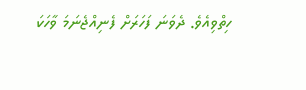ހިތްވިއެވެ. ދެވަނަ ފަހަރަށް ފެނިއްޖެނަމަ ވާހަކަ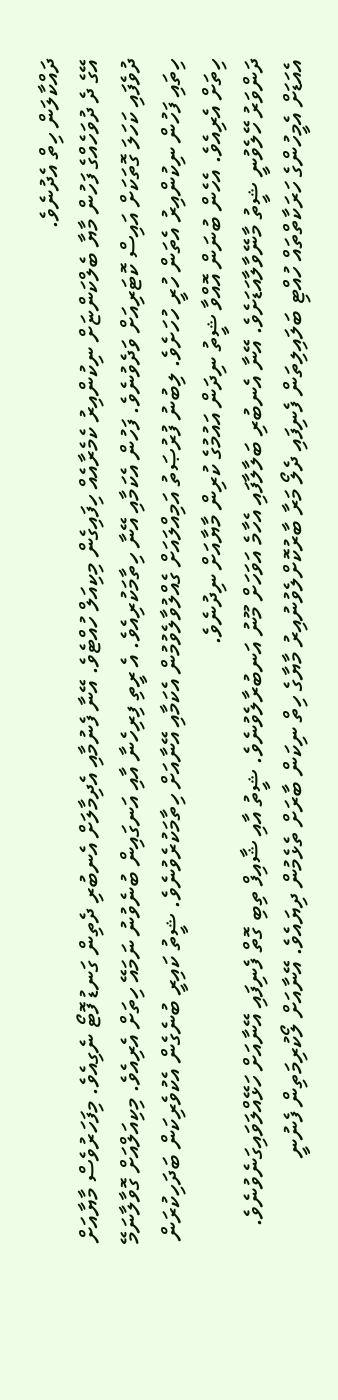ދައްކާލަން ހިތް އެދުނެވެ.
އޭގެ ދެ ދުވަހެއްގެ ފަހުން މާޔާ ބެލްކަންޏަށް ނިކުންއިރު ކެމެރާއެއް ހިފައިގެން މިކިއަލް ހުއްޓެވެ. އޭނާ ފެނުމާއި އެދިމާލަށް އެނބުރި ދެތިން ގަނޑު ފޮޓޯ ނެގިއެވެ. މިފަހަރުވެސް މާޔާއަށް ދުވެފައި ކަހަލަ ގޮތަކަށް އައިސް ކޮޓަރިއަށް ވަދެވުނެވެ. ފަހުން އެކަމާއި އޭނާ ހިތާމަކުރިއެވެ. އެ ރީތި ފިރިހެނާ އާއި އަނގައިން ބުނެވުނު ނަމައޭ ހިތަށް އެރިއެވެ. މިކިއަލްއަށް ގޮވާލާނަމޭ ހިތައި ފަހުން ނިކުންއިރު އެތަން ހުރީ ހުހަށެވެ. ލިބުނު ފުރުޞަތު އަމިއްލައަށް ގެއްލުވާލެވުމުން އެކަމާއި އޭނާއަށް ހިތާމަކުރެވުނެވެ. ޝީތު ކައިރީ ބުނެގެން އެކުވެރިކަން ބަދަހިކުރަން ހިތަށް އެރިއެވެ. އެހެން ބުނަން އޮއްވާ ޝީތު ނިދަން އައުމުގެ ކުރިން މާޔާއަށް ނިދުނެވެ.
ދަންވަރު ހޭލެވުނީ ޝީތު މާނޭވާލާއަޑަށެވެ. އޭނާ އެނބުރި ބަލާލާފައި އެހާމެ އަވަހަށް މޫނު އަނބުރާލެވުނެވެ. ޝީތު އާއި ޝާއިފް ތިބި ގޮތް ފެނިފައި އޭނާއަށް ހަޅޭއްލަވައިގަނެވުނެވެ. އެއަޑަށް އެމީހުންގެ ހަރަކާތްތައް ހުއްޓި ބަލައިލިތަން ފެނިފައި ދެލޯ މަރާ ބާރުކޮށްލެވުނުއިރު މާޔާގެ ހިތް ނިކަން ބާރަށް ތެޅެމުން ދިޔައެވެ. އޭނާއަށް ލޯކުރިމަތިން ފެނުނީ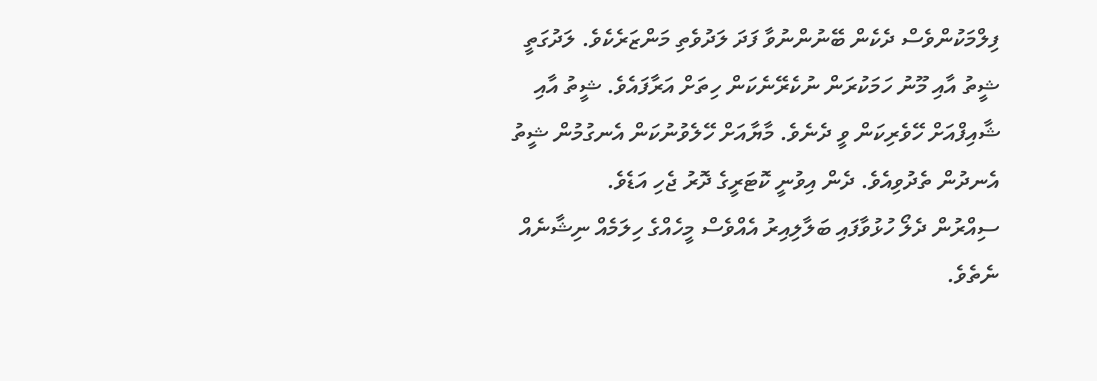ފިލްމަކުންވެސް ދެކެން ބޭނުންނުވާ ފަދަ ލަދުވެތި މަންޒަރެކެވެ. ލަދުގަތީ ޝީތު އާއި މޫނު ހަމަކުރަން ނުކެރޭނެކަން ހިތަށް އަރާފައެވެ. ޝީތު އާއި ޝާއިފްއަށް ހޭވެރިކަން ވީ ދެނެވެ. މާޔާއަށް ހޭލެވުނުކަން އެނގުމުން ޝީތު އެނދުން ތެދުވިއެވެ. ދެން އިވުނީ ކޮޓަރީގެ ދޮރު ޖެހި އަޑެވެ.
ސިއްރުން ދެލޯ ހުޅުވާފައި ބަލާލިއިރު އެއްވެސް މީހެއްގެ ހިލަމެއް ނިޝާނެއް ނެތެވެ.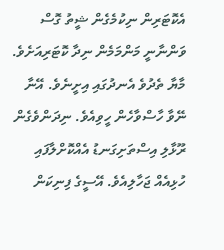އެކޮޓަރިން ނިކުމެގެން ޝީތު ގޮސް ވަންނާނީ މަންމަމެން ނިދާ ކޮޓަރިއަށެވެ. މާޔާ ތެދުވެ އެނދުގައި އިށީނެވެ. އޭނާ ނޭވާ ހާސްވާހެން ހީވިއެވެ. ނިދަންވެގެން ރޫޅާލި އިސްތަށިގަނޑު އެއްކޮށްލާފައި ހުޅިއެއް ޖަހާލިއެވެ. އޭސީގެ ފިނިކަން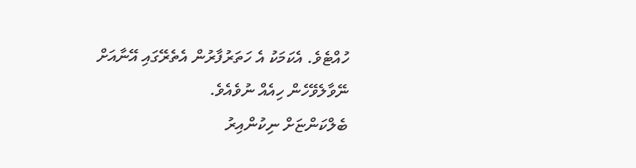ހުއްޓެވެ. އެކަމަކު އެ ހަތަރުފާރުން އެތެރޭގައި އޭނާއަށް ނޭވާލެވޭހެން ހިއެއް ނުވެއެވެ.
ބެލްކަންޏަށް ނިކުންއިރު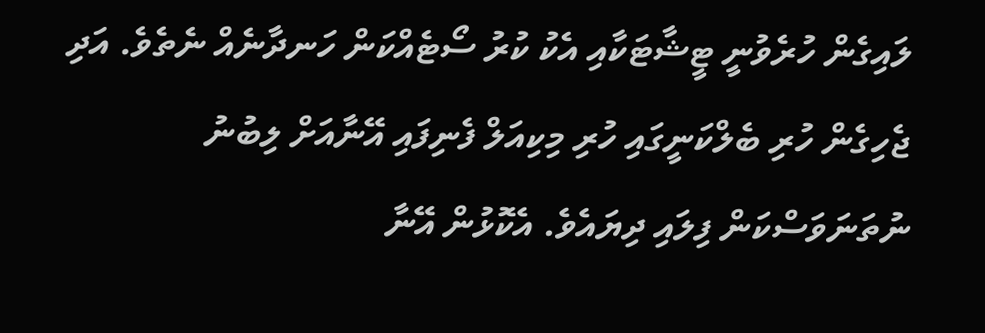ލައިގެން ހުރެވުނީ ޓީޝާޓަކާއި އެކު ކުރު ސޯޓެއްކަން ހަނދާނެއް ނެތެވެ. އަދި ޖެހިގެން ހުރި ބެލްކަނީގައި ހުރި މިކިއަލް ފެނިފައި އޭނާއަށް ލިބުނު ނުތަނަވަސްކަން ފިލައި ދިޔައެވެ. އެކޮޅުން އޭނާ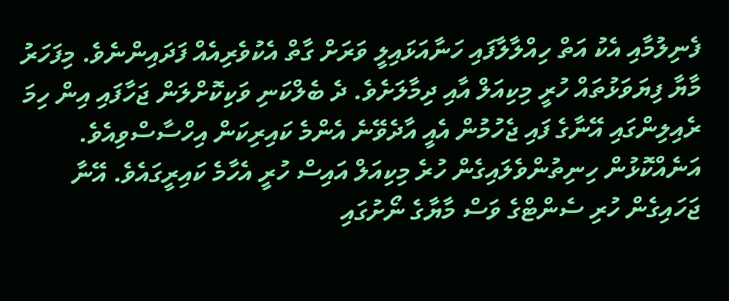ފެނިލުމާއި އެކު އަތް ހިއްލާލާފައި ހަނާއަޅައިލީ ވަރަށް ގާތް އެކުވެރިއެއް ފަދައިންނެވެ. މިފަހަރު މާޔާ ފިޔަވަޅުތައް ހުރީ މިކިއަލް އާއި ދިމާލަށެވެ. ދެ ބެލްކަނި ވަކިކޮށްލަން ޖަހާފައި އިން ހިމަ ރެއިލިންގައި އޭނާގެ ފައި ޖެހުމުން އެއީ އާދެވޭނެ އެންމެ ކައިރިކަން އިހްސާސްވިއެވެ. އަނެއްކޮޅުން ހިނިތުންވެލައިގެން ހުރެ މިކިއަލް އައިސް ހުރީ އެހާމެ ކައިރީގައެވެ. އޭނާ ޖަހައިގެން ހުރި ސެންޓްގެ ވަސް މާޔާގެ ނޯށުގައި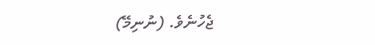ޖެހުނެވެ. (ނުނިމޭ)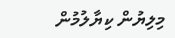މިލިޔުން ކިޔާލުމުން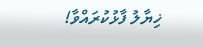ޚިޔާލު ފާޅުކުރައްވާ!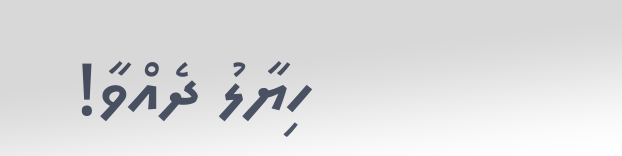ހިޔާލު ދެއްވާ!